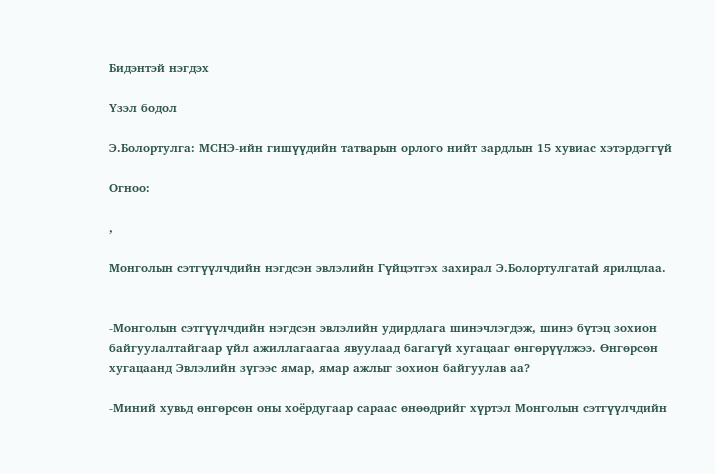Бидэнтэй нэгдэх

Үзэл бодол

Э.Болортулга: МСНЭ-ийн гишүүдийн татварын орлого нийт зардлын 15 хувиас хэтэрдэггүй

Огноо:

,

Монголын сэтгүүлчдийн нэгдсэн эвлэлийн Гүйцэтгэх захирал Э.Болортулгатай ярилцлаа.


-Монголын сэтгүүлчдийн нэгдсэн эвлэлийн удирдлага шинэчлэгдэж, шинэ бүтэц зохион байгуулалтайгаар үйл ажиллагаагаа явуулаад багагүй хугацааг өнгөрүүлжээ. Өнгөрсөн хугацаанд Эвлэлийн зүгээс ямар, ямар ажлыг зохион байгуулав аа?

-Миний хувьд өнгөрсөн оны хоёрдугаар сараас өнөөдрийг хүртэл Монголын сэтгүүлчдийн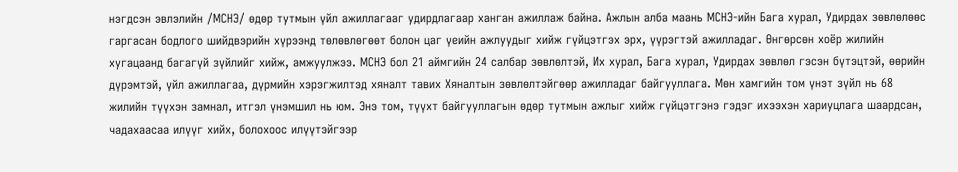нэгдсэн эвлэлийн /МСНЭ/ өдөр тутмын үйл ажиллагааг удирдлагаар ханган ажиллаж байна. Ажлын алба маань МСНЭ-ийн Бага хурал, Удирдах зөвлөлөөс гаргасан бодлого шийдвэрийн хүрээнд төлөвлөгөөт болон цаг үеийн ажлуудыг хийж гүйцэтгэх эрх, үүрэгтэй ажилладаг. Өнгөрсөн хоёр жилийн хугацаанд багагүй зүйлийг хийж, амжуулжээ. МСНЭ бол 21 аймгийн 24 салбар зөвлөлтэй, Их хурал, Бага хурал, Удирдах зөвлөл гэсэн бүтэцтэй, өөрийн дүрэмтэй, үйл ажиллагаа, дүрмийн хэрэгжилтэд хяналт тавих Хяналтын зөвлөлтэйгөөр ажилладаг байгууллага. Мөн хамгийн том үнэт зүйл нь 68 жилийн түүхэн замнал, итгэл үнэмшил нь юм. Энэ том, түүхт байгууллагын өдөр тутмын ажлыг хийж гүйцэтгэнэ гэдэг ихээхэн хариуцлага шаардсан, чадахаасаа илүүг хийх, болохоос илүүтэйгээр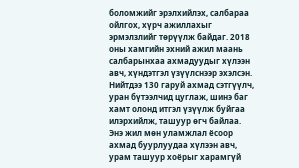боломжийг эрэлхийлэх, салбараа ойлгох, хүрч ажиллахыг эрмэлзлийг төрүүлж байдаг. 2018 оны хамгийн эхний ажил маань салбарынхаа ахмадуудыг хүлээн авч, хүндэтгэл үзүүлснээр эхэлсэн. Нийтдээ 130 гаруй ахмад сэтгүүлч, уран бүтээлчид цуглаж, шинэ баг хамт олонд итгэл үзүүлж буйгаа илэрхийлж, ташуур өгч байлаа. Энэ жил мөн уламжлал ёсоор ахмад буурлуудаа хүлээн авч, урам ташуур хоёрыг харамгүй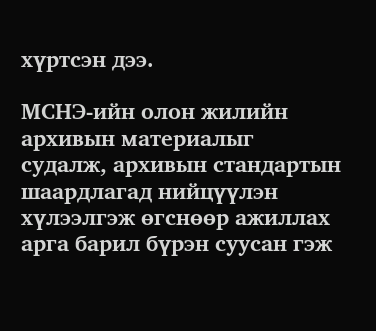хүртсэн дээ.

МСНЭ-ийн олон жилийн архивын материалыг судалж, архивын стандартын шаардлагад нийцүүлэн хүлээлгэж өгснөөр ажиллах арга барил бүрэн суусан гэж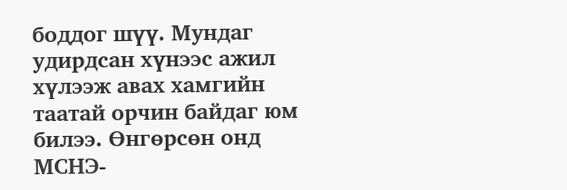боддог шүү. Мундаг удирдсан хүнээс ажил хүлээж авах хамгийн таатай орчин байдаг юм билээ. Өнгөрсөн онд МСНЭ-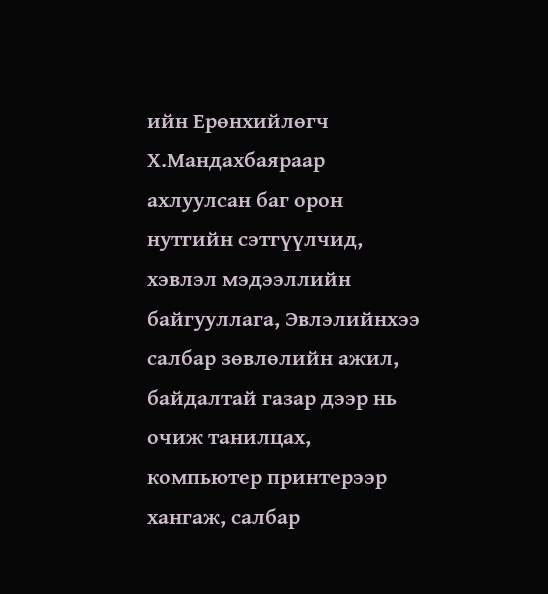ийн Ерөнхийлөгч Х.Мандахбаяраар ахлуулсан баг орон нутгийн сэтгүүлчид, хэвлэл мэдээллийн байгууллага, Эвлэлийнхээ салбар зөвлөлийн ажил, байдалтай газар дээр нь очиж танилцах, компьютер принтерээр хангаж, салбар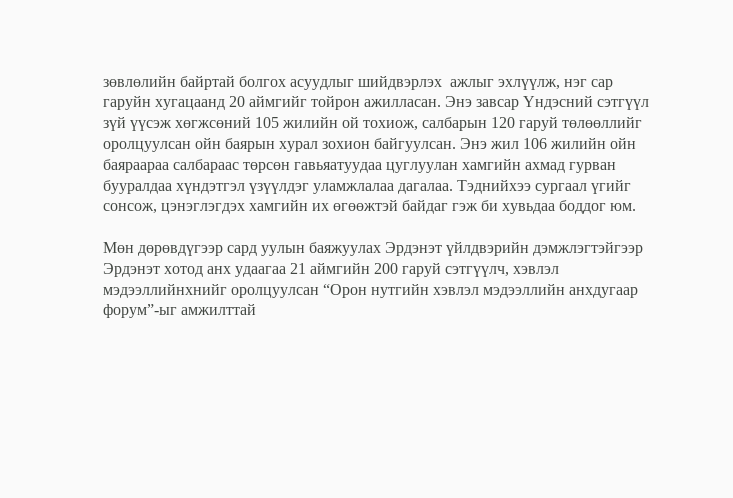зөвлөлийн байртай болгох асуудлыг шийдвэрлэх  ажлыг эхлүүлж, нэг сар гаруйн хугацаанд 20 аймгийг тойрон ажилласан. Энэ завсар Үндэсний сэтгүүл зүй үүсэж хөгжсөний 105 жилийн ой тохиож, салбарын 120 гаруй төлөөллийг оролцуулсан ойн баярын хурал зохион байгуулсан. Энэ жил 106 жилийн ойн баяраараа салбараас төрсөн гавьяатуудаа цуглуулан хамгийн ахмад гурван бууралдаа хүндэтгэл үзүүлдэг уламжлалаа дагалаа. Тэднийхээ сургаал үгийг сонсож, цэнэглэгдэх хамгийн их өгөөжтэй байдаг гэж би хувьдаа боддог юм.

Мөн дөрөвдүгээр сард уулын баяжуулах Эрдэнэт үйлдвэрийн дэмжлэгтэйгээр Эрдэнэт хотод анх удаагаа 21 аймгийн 200 гаруй сэтгүүлч, хэвлэл мэдээллийнхнийг оролцуулсан “Орон нутгийн хэвлэл мэдээллийн анхдугаар форум”-ыг амжилттай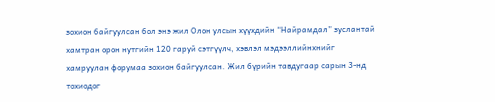зохион байгуулсан бол энэ жил Олон улсын хүүхдийн “Найрамдал” зуслантай хамтран орон нутгийн 120 гаруй сэтгүүлч, хэвлэл мэдээллийнхнийг хамруулан форумаа зохион байгуулсан. Жил бүрийн тавдугаар сарын 3-нд тохиодог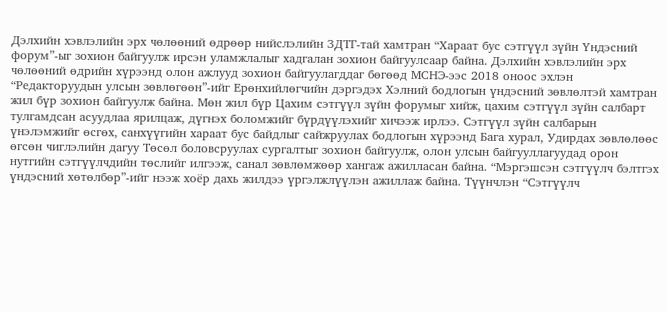Дэлхийн хэвлэлийн эрх чөлөөний өдрөөр нийслэлийн ЗДТГ-тай хамтран “Хараат бус сэтгүүл зүйн Үндэсний форум”-ыг зохион байгуулж ирсэн уламжлалыг хадгалан зохион байгуулсаар байна. Дэлхийн хэвлэлийн эрх чөлөөний өдрийн хүрээнд олон ажлууд зохион байгуулагддаг бөгөөд МСНЭ-ээс 2018 оноос эхлэн “Редакторуудын улсын зөвлөгөөн”-ийг Ерөнхийлөгчийн дэргэдэх Хэлний бодлогын үндэсний зөвлөлтэй хамтран жил бүр зохион байгуулж байна. Мөн жил бүр Цахим сэтгүүл зүйн форумыг хийж, цахим сэтгүүл зүйн салбарт тулгамдсан асуудлаа ярилцаж, дүгнэх боломжийг бүрдүүлэхийг хичээж ирлээ. Сэтгүүл зүйн салбарын үнэлэмжийг өсгөх, санхүүгийн хараат бус байдлыг сайжруулах бодлогын хүрээнд Бага хурал, Удирдах зөвлөлөөс өгсөн чиглэлийн дагуу Төсөл боловсруулах сургалтыг зохион байгуулж, олон улсын байгууллагуудад орон нутгийн сэтгүүлчдийн төслийг илгээж, санал зөвлөмжөөр хангаж ажилласан байна. “Мэргэшсэн сэтгүүлч бэлтгэх үндэсний хөтөлбөр”-ийг нээж хоёр дахь жилдээ үргэлжлүүлэн ажиллаж байна. Түүнчлэн “Сэтгүүлч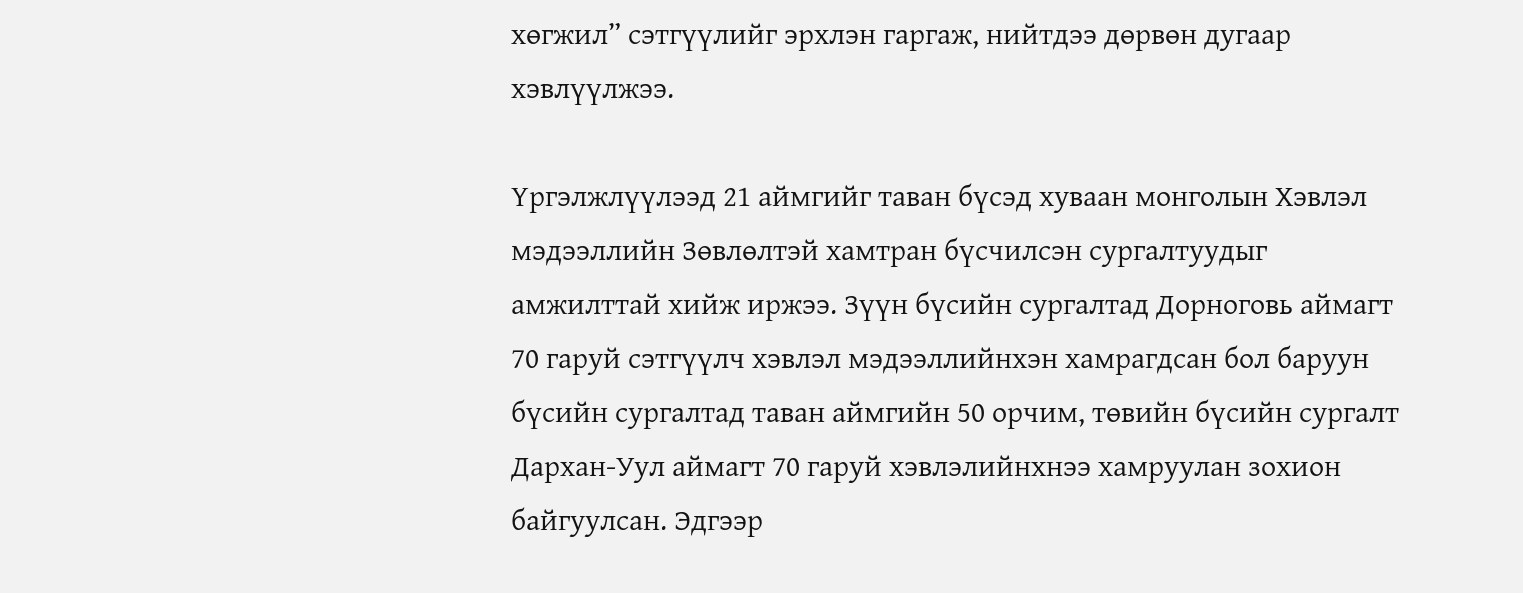хөгжил” сэтгүүлийг эрхлэн гаргаж, нийтдээ дөрвөн дугаар хэвлүүлжээ.

Үргэлжлүүлээд 21 аймгийг таван бүсэд хуваан монголын Хэвлэл мэдээллийн Зөвлөлтэй хамтран бүсчилсэн сургалтуудыг амжилттай хийж иржээ. Зүүн бүсийн сургалтад Дорноговь аймагт 70 гаруй сэтгүүлч хэвлэл мэдээллийнхэн хамрагдсан бол баруун бүсийн сургалтад таван аймгийн 50 орчим, төвийн бүсийн сургалт Дархан-Уул аймагт 70 гаруй хэвлэлийнхнээ хамруулан зохион байгуулсан. Эдгээр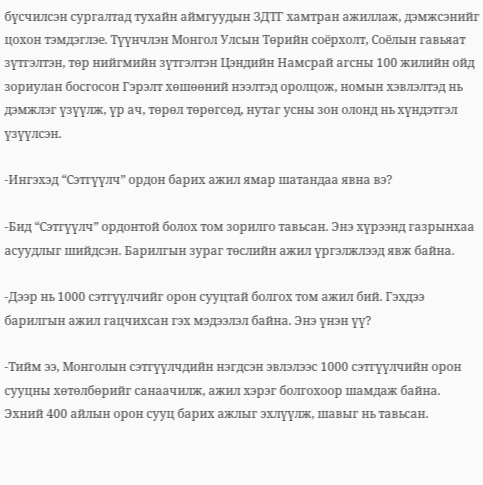бүсчилсэн сургалтад тухайн аймгуудын ЗДТГ хамтран ажиллаж, дэмжсэнийг цохон тэмдэглэе. Түүнчлэн Монгол Улсын Төрийн соёрхолт, Соёлын гавьяат зүтгэлтэн, төр нийгмийн зүтгэлтэн Цэндийн Намсрай агсны 100 жилийн ойд зориулан босгосон Гэрэлт хөшөөний нээлтэд оролцож, номын хэвлэлтэд нь дэмжлэг үзүүлж, үр ач, төрөл төрөгсөд, нутаг усны зон олонд нь хүндэтгэл үзүүлсэн.

-Ингэхэд “Сэтгүүлч” ордон барих ажил ямар шатандаа явна вэ?

-Бид “Сэтгүүлч” ордонтой болох том зорилго тавьсан. Энэ хүрээнд газрынхаа асуудлыг шийдсэн. Барилгын зураг төслийн ажил үргэлжлээд явж байна.

-Дээр нь 1000 сэтгүүлчийг орон сууцтай болгох том ажил бий. Гэхдээ барилгын ажил гацчихсан гэх мэдээлэл байна. Энэ үнэн үү?

-Тийм ээ, Монголын сэтгүүлчдийн нэгдсэн эвлэлээс 1000 сэтгүүлчийн орон сууцны хөтөлбөрийг санаачилж, ажил хэрэг болгохоор шамдаж байна. Эхний 400 айлын орон сууц барих ажлыг эхлүүлж, шавыг нь тавьсан.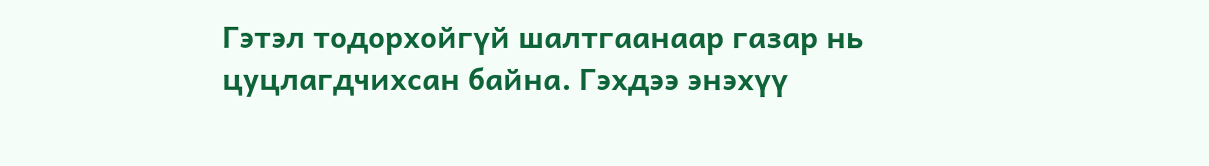Гэтэл тодорхойгүй шалтгаанаар газар нь цуцлагдчихсан байна. Гэхдээ энэхүү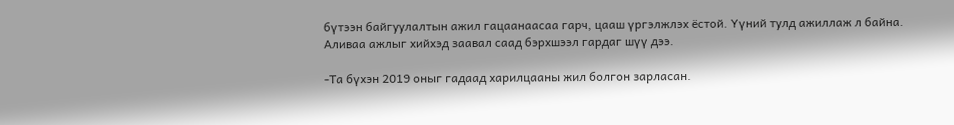бүтээн байгуулалтын ажил гацаанаасаа гарч, цааш үргэлжлэх ёстой. Үүний тулд ажиллаж л байна. Аливаа ажлыг хийхэд заавал саад бэрхшээл гардаг шүү дээ.

-Та бүхэн 2019 оныг гадаад харилцааны жил болгон зарласан.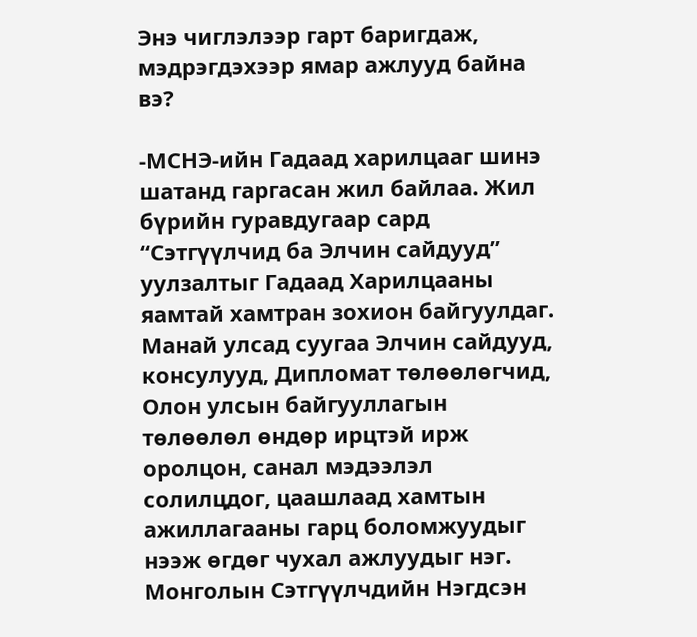Энэ чиглэлээр гарт баригдаж, мэдрэгдэхээр ямар ажлууд байна вэ?

-МСНЭ-ийн Гадаад харилцааг шинэ шатанд гаргасан жил байлаа. Жил бүрийн гуравдугаар сард “Сэтгүүлчид ба Элчин сайдууд” уулзалтыг Гадаад Харилцааны яамтай хамтран зохион байгуулдаг. Манай улсад суугаа Элчин сайдууд, консулууд, Дипломат төлөөлөгчид, Олон улсын байгууллагын төлөөлөл өндөр ирцтэй ирж оролцон, санал мэдээлэл солилцдог, цаашлаад хамтын ажиллагааны гарц боломжуудыг нээж өгдөг чухал ажлуудыг нэг. Монголын Сэтгүүлчдийн Нэгдсэн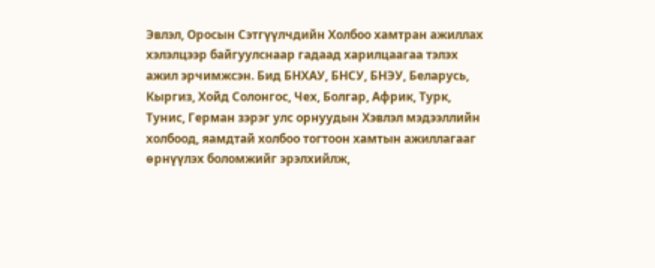Эвлэл, Оросын Сэтгүүлчдийн Холбоо хамтран ажиллах хэлэлцээр байгуулснаар гадаад харилцаагаа тэлэх ажил эрчимжсэн. Бид БНХАУ, БНСУ, БНЭУ, Беларусь, Кыргиз, Хойд Солонгос, Чех, Болгар, Африк, Турк, Тунис, Герман зэрэг улс орнуудын Хэвлэл мэдээллийн холбоод, яамдтай холбоо тогтоон хамтын ажиллагааг өрнүүлэх боломжийг эрэлхийлж,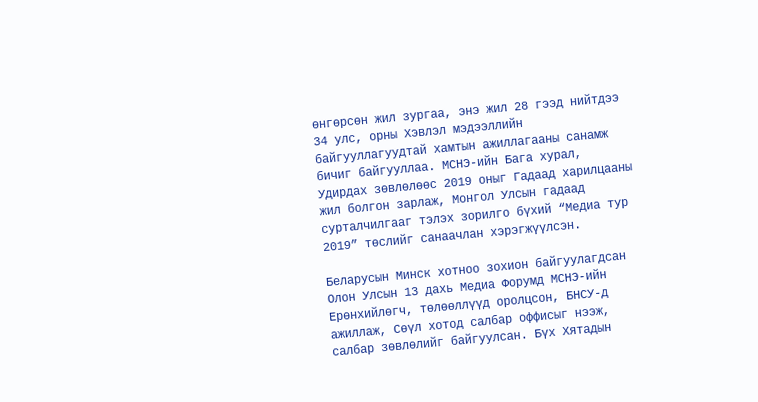өнгөрсөн жил зургаа, энэ жил 28 гээд нийтдээ 34 улс, орны Хэвлэл мэдээллийн байгууллагуудтай хамтын ажиллагааны санамж бичиг байгууллаа. МСНЭ-ийн Бага хурал, Удирдах зөвлөлөөс 2019 оныг Гадаад харилцааны жил болгон зарлаж, Монгол Улсын гадаад сурталчилгааг тэлэх зорилго бүхий “Медиа тур 2019” төслийг санаачлан хэрэгжүүлсэн.

Беларусын Минск хотноо зохион байгуулагдсан Олон Улсын 13 дахь Медиа Форумд МСНЭ-ийн Ерөнхийлөгч, төлөөллүүд оролцсон, БНСУ-д ажиллаж, Сөүл хотод салбар оффисыг нээж, салбар зөвлөлийг байгуулсан. Бүх Хятадын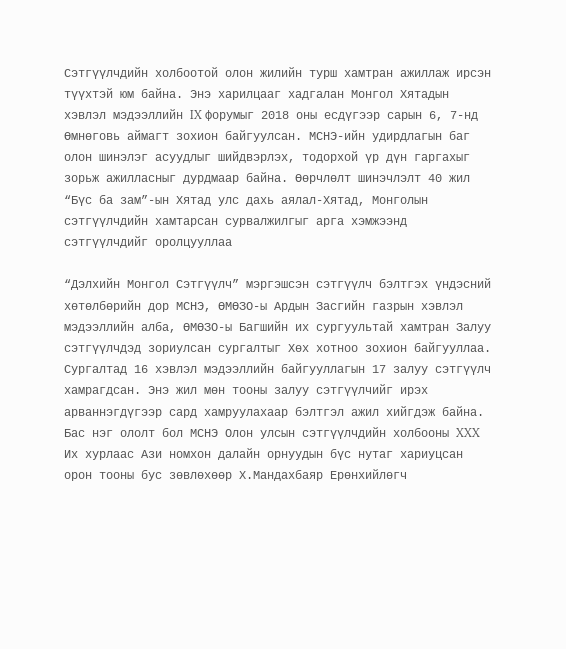Сэтгүүлчдийн холбоотой олон жилийн турш хамтран ажиллаж ирсэн түүхтэй юм байна. Энэ харилцааг хадгалан Монгол Хятадын хэвлэл мэдээллийн IX форумыг 2018 оны есдүгээр сарын 6, 7-нд Өмнөговь аймагт зохион байгуулсан. МСНЭ-ийн удирдлагын баг олон шинэлэг асуудлыг шийдвэрлэх, тодорхой үр дүн гаргахыг зорьж ажилласныг дурдмаар байна. Өөрчлөлт шинэчлэлт 40 жил “Бүс ба зам”-ын Хятад улс дахь аялал-Хятад, Монголын сэтгүүлчдийн хамтарсан сурвалжилгыг арга хэмжээнд сэтгүүлчдийг оролцууллаа

“Дэлхийн Монгол Сэтгүүлч” мэргэшсэн сэтгүүлч бэлтгэх үндэсний хөтөлбөрийн дор МСНЭ, ӨМӨЗО-ы Ардын Засгийн газрын хэвлэл мэдээллийн алба, ӨМӨЗО-ы Багшийн их сургуультай хамтран Залуу сэтгүүлчдэд зориулсан сургалтыг Хөх хотноо зохион байгууллаа. Сургалтад 16 хэвлэл мэдээллийн байгууллагын 17 залуу сэтгүүлч хамрагдсан. Энэ жил мөн тооны залуу сэтгүүлчийг ирэх арваннэгдүгээр сард хамруулахаар бэлтгэл ажил хийгдэж байна. Бас нэг ололт бол МСНЭ Олон улсын сэтгүүлчдийн холбооны XXX Их хурлаас Ази номхон далайн орнуудын бүс нутаг хариуцсан орон тооны бус зөвлөхөөр Х.Мандахбаяр Ерөнхийлөгч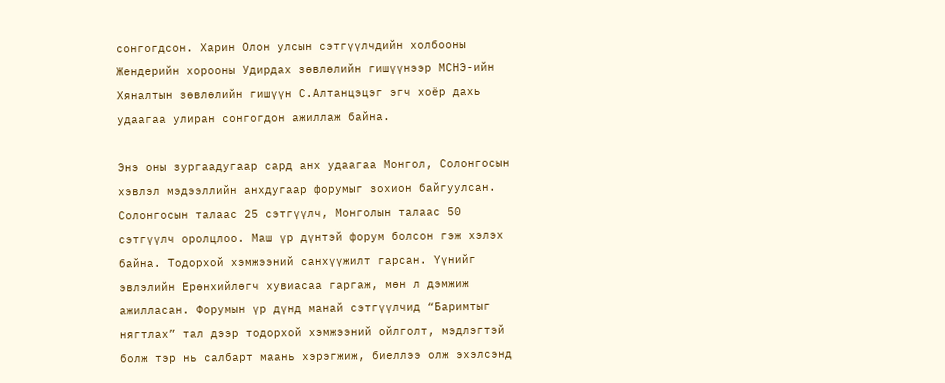сонгогдсон. Харин Олон улсын сэтгүүлчдийн холбооны Жендерийн хорооны Удирдах зөвлөлийн гишүүнээр МСНЭ-ийн Хяналтын зөвлөлийн гишүүн С.Алтанцэцэг эгч хоёр дахь удаагаа улиран сонгогдон ажиллаж байна.

Энэ оны зургаадугаар сард анх удаагаа Монгол, Солонгосын хэвлэл мэдээллийн анхдугаар форумыг зохион байгуулсан. Солонгосын талаас 25 сэтгүүлч, Монголын талаас 50 сэтгүүлч оролцлоо. Маш үр дүнтэй форум болсон гэж хэлэх байна. Тодорхой хэмжээний санхүүжилт гарсан. Үүнийг эвлэлийн Ерөнхийлөгч хувиасаа гаргаж, мөн л дэмжиж ажилласан. Форумын үр дүнд манай сэтгүүлчид “Баримтыг нягтлах” тал дээр тодорхой хэмжээний ойлголт, мэдлэгтэй болж тэр нь салбарт маань хэрэгжиж, биеллээ олж эхэлсэнд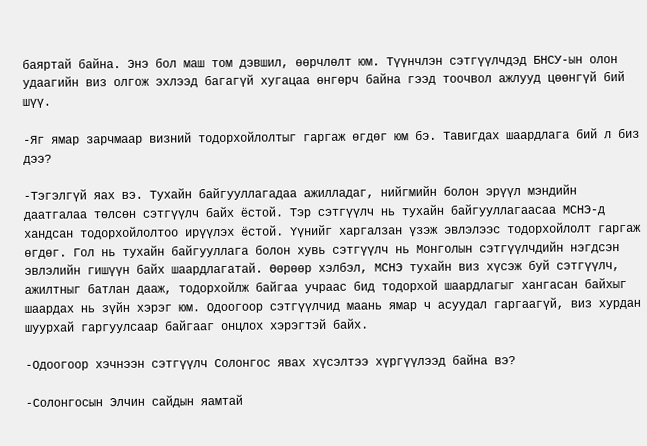баяртай байна. Энэ бол маш том дэвшил, өөрчлөлт юм. Түүнчлэн сэтгүүлчдэд БНСУ-ын олон удаагийн виз олгож эхлээд багагүй хугацаа өнгөрч байна гээд тоочвол ажлууд цөөнгүй бий шүү.

-Яг ямар зарчмаар визний тодорхойлолтыг гаргаж өгдөг юм бэ. Тавигдах шаардлага бий л биз дээ?

-Тэгэлгүй яах вэ. Тухайн байгууллагадаа ажилладаг, нийгмийн болон эрүүл мэндийн даатгалаа төлсөн сэтгүүлч байх ёстой. Тэр сэтгүүлч нь тухайн байгууллагаасаа МСНЭ-д хандсан тодорхойлолтоо ирүүлэх ёстой. Үүнийг харгалзан үзэж эвлэлээс тодорхойлолт гаргаж өгдөг. Гол нь тухайн байгууллага болон хувь сэтгүүлч нь Монголын сэтгүүлчдийн нэгдсэн эвлэлийн гишүүн байх шаардлагатай. Өөрөөр хэлбэл, МСНЭ тухайн виз хүсэж буй сэтгүүлч, ажилтныг батлан дааж, тодорхойлж байгаа учраас бид тодорхой шаардлагыг хангасан байхыг шаардах нь зүйн хэрэг юм. Одоогоор сэтгүүлчид маань ямар ч асуудал гаргаагүй, виз хурдан шуурхай гаргуулсаар байгааг онцлох хэрэгтэй байх.

-Одоогоор хэчнээн сэтгүүлч Солонгос явах хүсэлтээ хүргүүлээд байна вэ?

-Солонгосын Элчин сайдын яамтай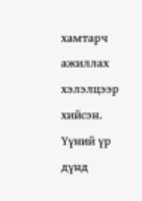хамтарч ажиллах хэлэлцээр хийсэн. Үүний үр дүнд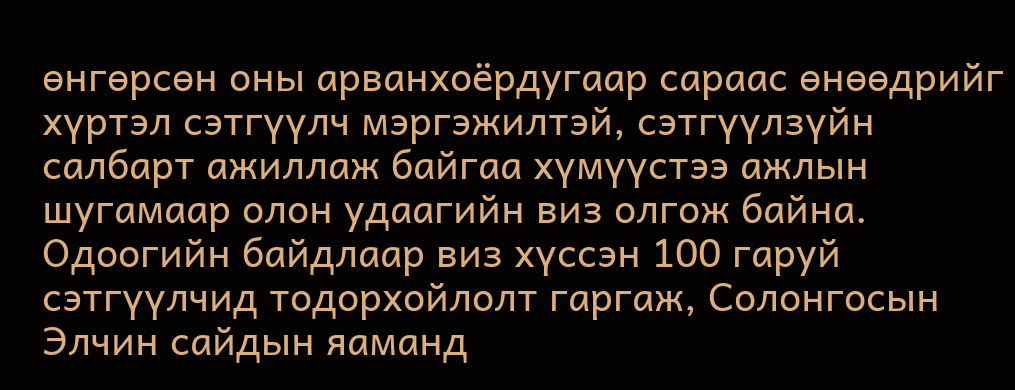өнгөрсөн оны арванхоёрдугаар сараас өнөөдрийг хүртэл сэтгүүлч мэргэжилтэй, сэтгүүлзүйн салбарт ажиллаж байгаа хүмүүстээ ажлын шугамаар олон удаагийн виз олгож байна. Одоогийн байдлаар виз хүссэн 100 гаруй сэтгүүлчид тодорхойлолт гаргаж, Солонгосын Элчин сайдын яаманд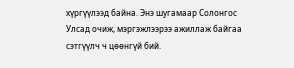хүргүүлээд байна. Энэ шугамаар Солонгос Улсад очиж, мэргэжлээрээ ажиллаж байгаа сэтгүүлч ч цөөнгүй бий.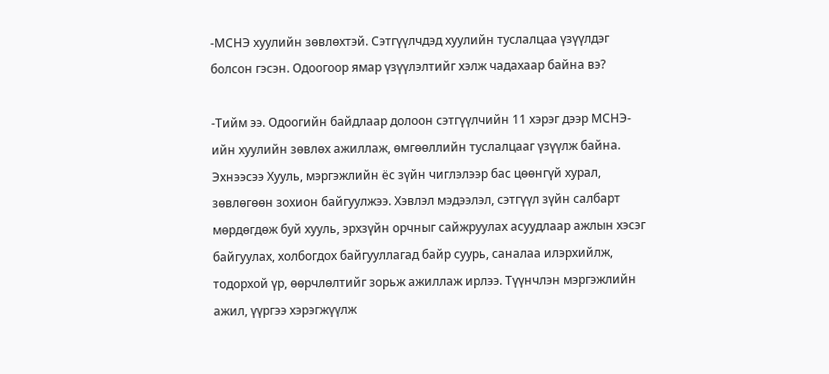-МСНЭ хуулийн зөвлөхтэй. Сэтгүүлчдэд хуулийн туслалцаа үзүүлдэг болсон гэсэн. Одоогоор ямар үзүүлэлтийг хэлж чадахаар байна вэ?

-Тийм ээ. Одоогийн байдлаар долоон сэтгүүлчийн 11 хэрэг дээр МСНЭ-ийн хуулийн зөвлөх ажиллаж, өмгөөллийн туслалцааг үзүүлж байна. Эхнээсээ Хууль, мэргэжлийн ёс зүйн чиглэлээр бас цөөнгүй хурал, зөвлөгөөн зохион байгуулжээ. Хэвлэл мэдээлэл, сэтгүүл зүйн салбарт мөрдөгдөж буй хууль, эрхзүйн орчныг сайжруулах асуудлаар ажлын хэсэг байгуулах, холбогдох байгууллагад байр суурь, саналаа илэрхийлж, тодорхой үр, өөрчлөлтийг зорьж ажиллаж ирлээ. Түүнчлэн мэргэжлийн ажил, үүргээ хэрэгжүүлж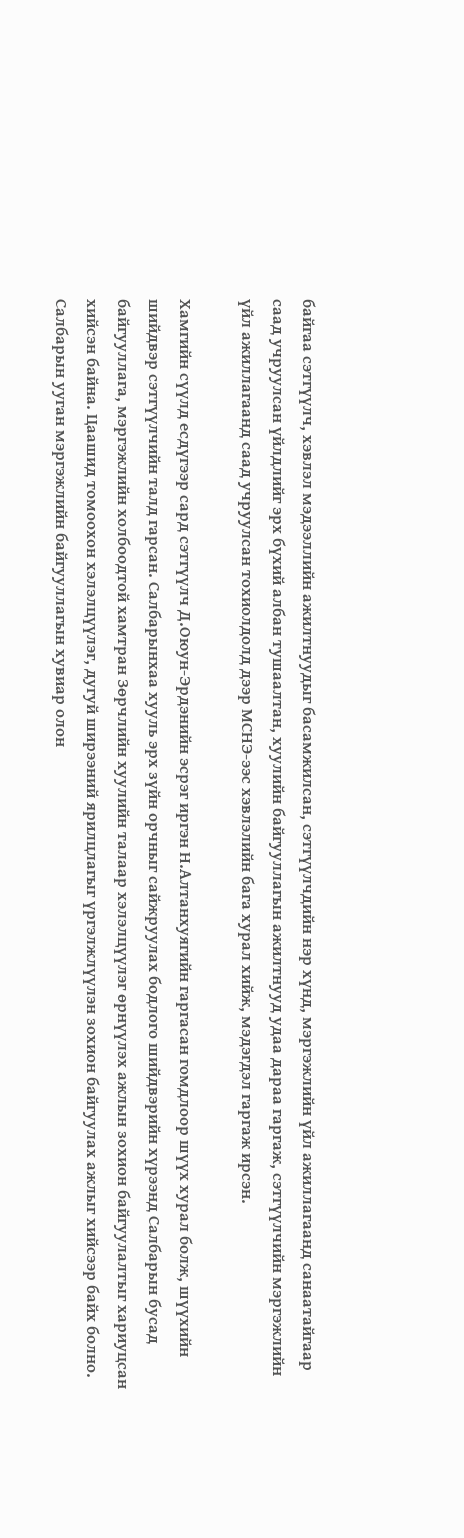байгаа сэтгүүлч, хэвлэл мэдээллийн ажилтнуудыг басамжилсан, сэтгүүлчдийн нэр хүнд, мэргэжлийн үйл ажиллагаанд санаатайгаар саад учруулсан үйлдлийг эрх бүхий албан тушаалтан, хуулийн байгууллагын ажилтнууд удаа дараа гаргаж, сэтгүүлчийн мэргэжлийн үйл ажиллагаанд саад учруулсан тохиолдолд дээр МСНЭ-ээс хэвлэлийн бага хурал хийж, мэдэгдэл гаргаж ирсэн.

Хамгийн сүүлд есдүгээр сард сэтгүүлч Д.Оюун-Эрдэнийн эсрэг иргэн Н.Алтанхуягийн гаргасан гомдлоор шүүх хурал болж, шүүхийн шийдвэр сэтгүүлчийн талд гарсан. Салбарынхаа хууль эрх зүйн орчныг сайжруулах бодлого шийдвэрийн хүрээнд Салбарын бусад байгууллага, мэргэжлийн холбоодтой хамтран Зөрчлийн хуулийн талаар хэлэлцүүлэг өрнүүлэх ажлын зохион байгуулалтыг хариуцсан хийсэн байна. Цаашид томоохон хэлэлцүүлэг, дугуй ширээний ярилцлагыг үргэлжлүүлэн зохион байгуулах ажлыг хийсээр байх болно. Салбарын ууган мэргэжлийн байгууллагын хувиар олон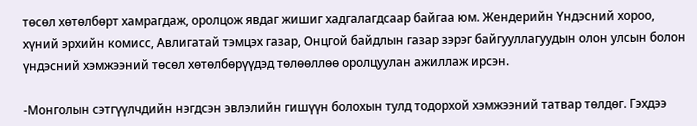төсөл хөтөлбөрт хамрагдаж, оролцож явдаг жишиг хадгалагдсаар байгаа юм. Жендерийн Үндэсний хороо, хүний эрхийн комисс, Авлигатай тэмцэх газар, Онцгой байдлын газар зэрэг байгууллагуудын олон улсын болон үндэсний хэмжээний төсөл хөтөлбөрүүдэд төлөөллөө оролцуулан ажиллаж ирсэн.

-Монголын сэтгүүлчдийн нэгдсэн эвлэлийн гишүүн болохын тулд тодорхой хэмжээний татвар төлдөг. Гэхдээ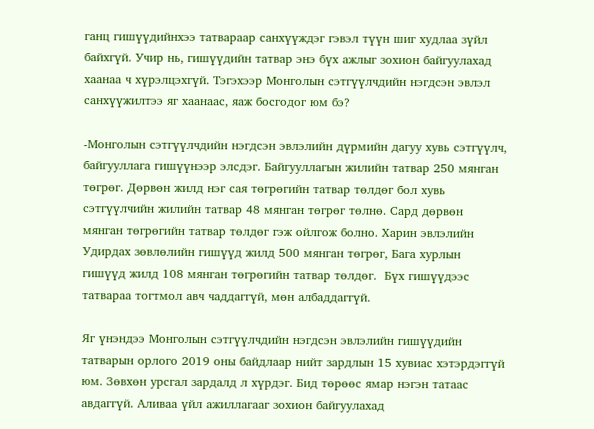ганц гишүүдийнхээ татвараар санхүүждэг гэвэл түүн шиг худлаа зүйл байхгүй. Учир нь, гишүүдийн татвар энэ бүх ажлыг зохион байгуулахад хаанаа ч хүрэлцэхгүй. Тэгэхээр Монголын сэтгүүлчдийн нэгдсэн эвлэл санхүүжилтээ яг хаанаас, яаж босгодог юм бэ?

-Монголын сэтгүүлчдийн нэгдсэн эвлэлийн дүрмийн дагуу хувь сэтгүүлч, байгууллага гишүүнээр элсдэг. Байгууллагын жилийн татвар 250 мянган төгрөг. Дөрвөн жилд нэг сая төгрөгийн татвар төлдөг бол хувь сэтгүүлчийн жилийн татвар 48 мянган төгрөг төлнө. Сард дөрвөн мянган төгрөгийн татвар төлдөг гэж ойлгож болно. Харин эвлэлийн Удирдах зөвлөлийн гишүүд жилд 500 мянган төгрөг, Бага хурлын гишүүд жилд 108 мянган төгрөгийн татвар төлдөг.  Бүх гишүүдээс татвараа тогтмол авч чаддаггүй, мөн албаддаггүй.

Яг үнэндээ Монголын сэтгүүлчдийн нэгдсэн эвлэлийн гишүүдийн татварын орлого 2019 оны байдлаар нийт зардлын 15 хувиас хэтэрдэггүй юм. Зөвхөн урсгал зардалд л хүрдэг. Бид төрөөс ямар нэгэн татаас авдаггүй. Аливаа үйл ажиллагааг зохион байгуулахад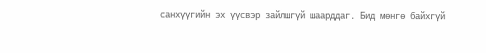санхүүгийн эх үүсвэр зайлшгүй шаарддаг. Бид мөнгө байхгүй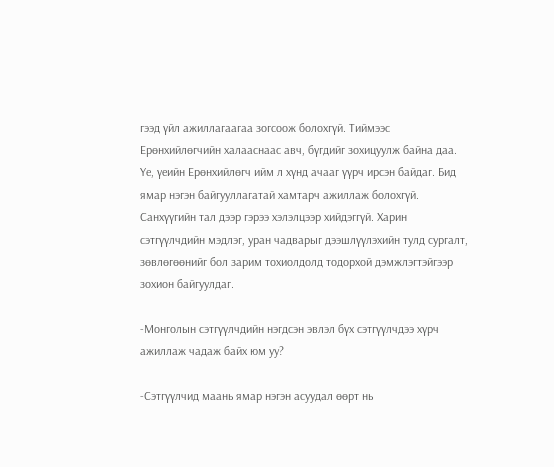гээд үйл ажиллагаагаа зогсоож болохгүй. Тиймээс Ерөнхийлөгчийн халааснаас авч, бүгдийг зохицуулж байна даа. Үе, үеийн Ерөнхийлөгч ийм л хүнд ачааг үүрч ирсэн байдаг. Бид ямар нэгэн байгууллагатай хамтарч ажиллаж болохгүй. Санхүүгийн тал дээр гэрээ хэлэлцээр хийдэггүй. Харин сэтгүүлчдийн мэдлэг, уран чадварыг дээшлүүлэхийн тулд сургалт, зөвлөгөөнийг бол зарим тохиолдолд тодорхой дэмжлэгтэйгээр зохион байгуулдаг.

-Монголын сэтгүүлчдийн нэгдсэн эвлэл бүх сэтгүүлчдээ хүрч ажиллаж чадаж байх юм уу?

-Сэтгүүлчид маань ямар нэгэн асуудал өөрт нь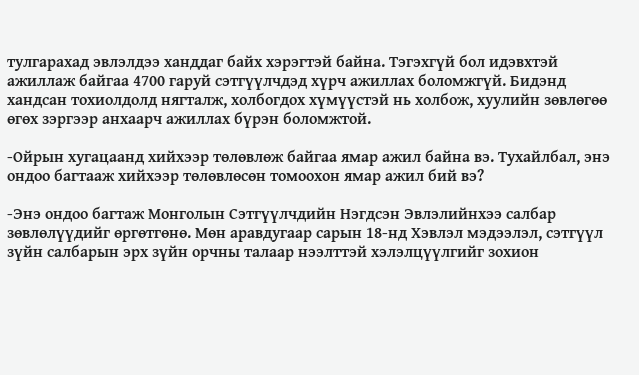тулгарахад эвлэлдээ ханддаг байх хэрэгтэй байна. Тэгэхгүй бол идэвхтэй ажиллаж байгаа 4700 гаруй сэтгүүлчдэд хүрч ажиллах боломжгүй. Бидэнд хандсан тохиолдолд нягталж, холбогдох хүмүүстэй нь холбож, хуулийн зөвлөгөө өгөх зэргээр анхаарч ажиллах бүрэн боломжтой.

-Ойрын хугацаанд хийхээр төлөвлөж байгаа ямар ажил байна вэ. Тухайлбал, энэ ондоо багтааж хийхээр төлөвлөсөн томоохон ямар ажил бий вэ?

-Энэ ондоо багтаж Монголын Сэтгүүлчдийн Нэгдсэн Эвлэлийнхээ салбар зөвлөлүүдийг өргөтгөнө. Мөн аравдугаар сарын 18-нд Хэвлэл мэдээлэл, сэтгүүл зүйн салбарын эрх зүйн орчны талаар нээлттэй хэлэлцүүлгийг зохион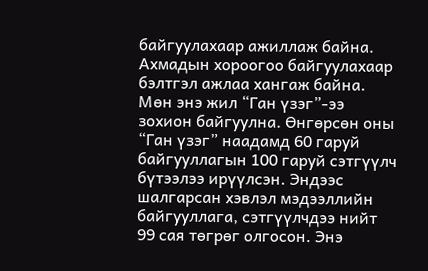байгуулахаар ажиллаж байна. Ахмадын хороогоо байгуулахаар бэлтгэл ажлаа хангаж байна. Мөн энэ жил “Ган үзэг”-ээ зохион байгуулна. Өнгөрсөн оны “Ган үзэг” наадамд 60 гаруй байгууллагын 100 гаруй сэтгүүлч бүтээлээ ирүүлсэн. Эндээс шалгарсан хэвлэл мэдээллийн байгууллага, сэтгүүлчдээ нийт 99 сая төгрөг олгосон. Энэ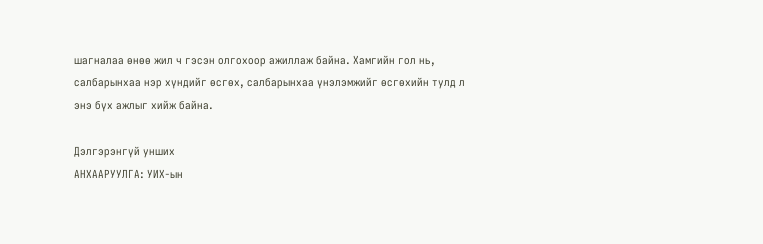шагналаа өнөө жил ч гэсэн олгохоор ажиллаж байна. Хамгийн гол нь, салбарынхаа нэр хүндийг өсгөх, салбарынхаа үнэлэмжийг өсгөхийн тулд л энэ бүх ажлыг хийж байна.

Дэлгэрэнгүй унших
АНХААРУУЛГА: УИХ-ын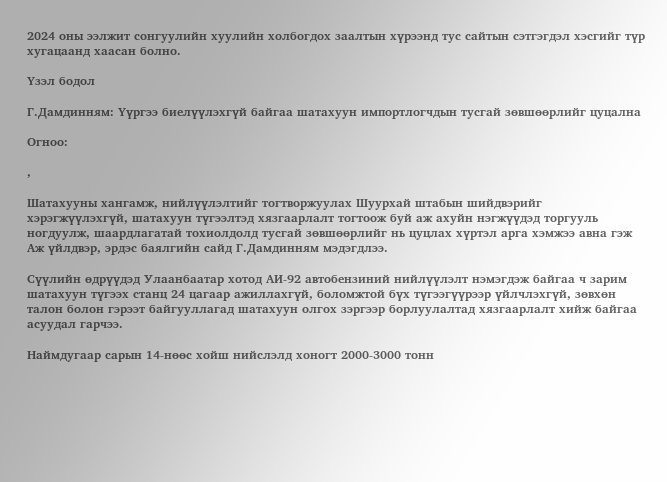2024 оны ээлжит сонгуулийн хуулийн холбогдох заалтын хүрээнд тус сайтын сэтгэгдэл хэсгийг түр хугацаанд хаасан болно.

Үзэл бодол

Г.Дамдинням: Үүргээ биелүүлэхгүй байгаа шатахуун импортлогчдын тусгай зөвшөөрлийг цуцална

Огноо:

,

Шатахууны хангамж, нийлүүлэлтийг тогтворжуулах Шуурхай штабын шийдвэрийг хэрэгжүүлэхгүй, шатахуун түгээлтэд хязгаарлалт тогтоож буй аж ахуйн нэгжүүдэд торгууль ногдуулж, шаардлагатай тохиолдолд тусгай зөвшөөрлийг нь цуцлах хүртэл арга хэмжээ авна гэж Аж үйлдвэр, эрдэс баялгийн сайд Г.Дамдинням мэдэгдлээ.

Сүүлийн өдрүүдэд Улаанбаатар хотод АИ-92 автобензиний нийлүүлэлт нэмэгдэж байгаа ч зарим шатахуун түгээх станц 24 цагаар ажиллахгүй, боломжтой бүх түгээгүүрээр үйлчлэхгүй, зөвхөн талон болон гэрээт байгууллагад шатахуун олгох зэргээр борлуулалтад хязгаарлалт хийж байгаа асуудал гарчээ.

Наймдугаар сарын 14-нөөс хойш нийслэлд хоногт 2000-3000 тонн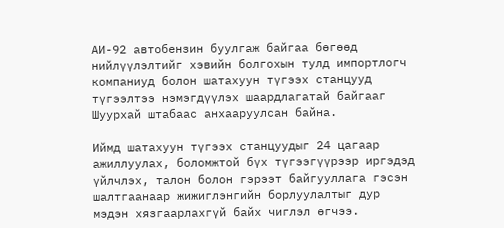АИ-92 автобензин буулгаж байгаа бөгөөд нийлүүлэлтийг хэвийн болгохын тулд импортлогч компаниуд болон шатахуун түгээх станцууд түгээлтээ нэмэгдүүлэх шаардлагатай байгааг Шуурхай штабаас анхааруулсан байна.

Иймд шатахуун түгээх станцуудыг 24 цагаар ажиллуулах, боломжтой бүх түгээгүүрээр иргэдэд үйлчлэх, талон болон гэрээт байгууллага гэсэн шалтгаанаар жижиглэнгийн борлуулалтыг дур мэдэн хязгаарлахгүй байх чиглэл өгчээ.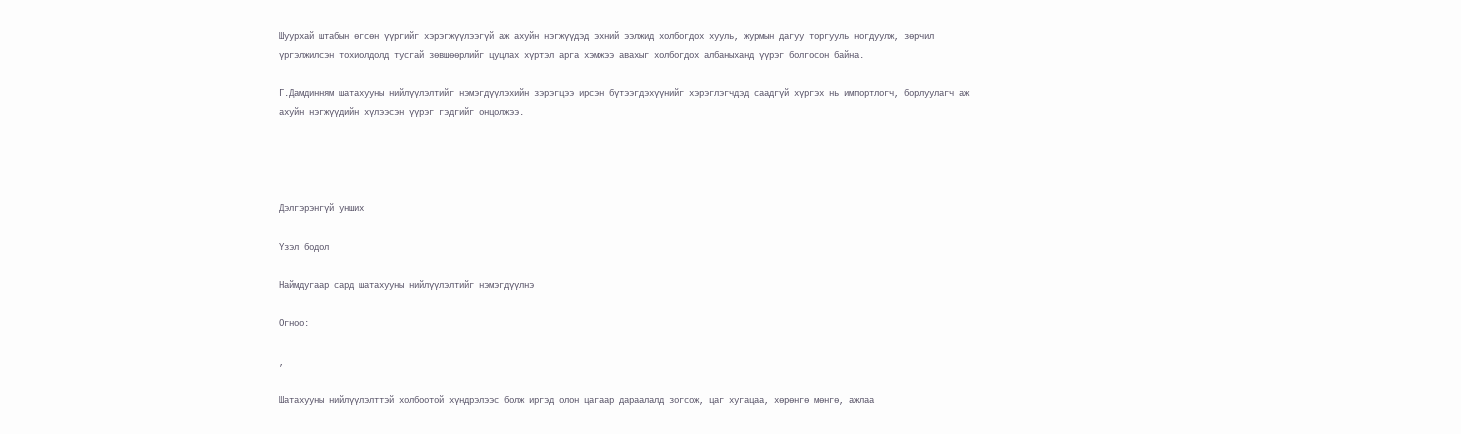Шуурхай штабын өгсөн үүргийг хэрэгжүүлээгүй аж ахуйн нэгжүүдэд эхний ээлжид холбогдох хууль, журмын дагуу торгууль ногдуулж, зөрчил үргэлжилсэн тохиолдолд тусгай зөвшөөрлийг цуцлах хүртэл арга хэмжээ авахыг холбогдох албаныханд үүрэг болгосон байна.

Г.Дамдинням шатахууны нийлүүлэлтийг нэмэгдүүлэхийн зэрэгцээ ирсэн бүтээгдэхүүнийг хэрэглэгчдэд саадгүй хүргэх нь импортлогч, борлуулагч аж ахуйн нэгжүүдийн хүлээсэн үүрэг гэдгийг онцолжээ.




Дэлгэрэнгүй унших

Үзэл бодол

Наймдугаар сард шатахууны нийлүүлэлтийг нэмэгдүүлнэ

Огноо:

,

Шатахууны нийлүүлэлттэй холбоотой хүндрэлээс болж иргэд олон цагаар дараалалд зогсож, цаг хугацаа, хөрөнгө мөнгө, ажлаа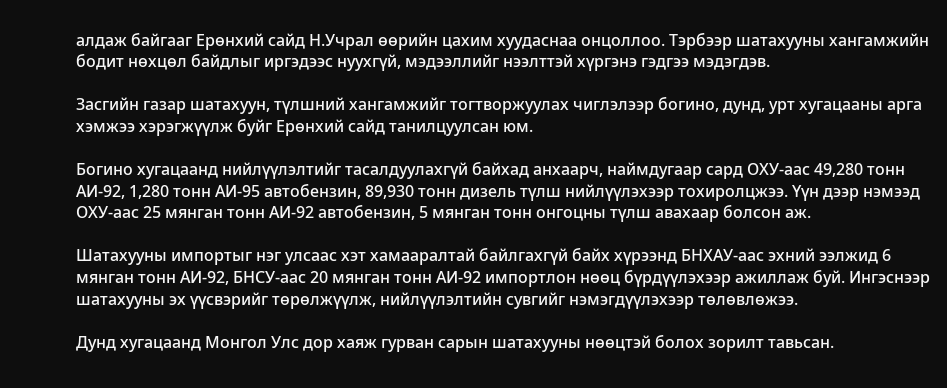алдаж байгааг Ерөнхий сайд Н.Учрал өөрийн цахим хуудаснаа онцоллоо. Тэрбээр шатахууны хангамжийн бодит нөхцөл байдлыг иргэдээс нуухгүй, мэдээллийг нээлттэй хүргэнэ гэдгээ мэдэгдэв.

Засгийн газар шатахуун, түлшний хангамжийг тогтворжуулах чиглэлээр богино, дунд, урт хугацааны арга хэмжээ хэрэгжүүлж буйг Ерөнхий сайд танилцуулсан юм.

Богино хугацаанд нийлүүлэлтийг тасалдуулахгүй байхад анхаарч, наймдугаар сард ОХУ-аас 49,280 тонн АИ-92, 1,280 тонн АИ-95 автобензин, 89,930 тонн дизель түлш нийлүүлэхээр тохиролцжээ. Үүн дээр нэмээд ОХУ-аас 25 мянган тонн АИ-92 автобензин, 5 мянган тонн онгоцны түлш авахаар болсон аж.

Шатахууны импортыг нэг улсаас хэт хамааралтай байлгахгүй байх хүрээнд БНХАУ-аас эхний ээлжид 6 мянган тонн АИ-92, БНСУ-аас 20 мянган тонн АИ-92 импортлон нөөц бүрдүүлэхээр ажиллаж буй. Ингэснээр шатахууны эх үүсвэрийг төрөлжүүлж, нийлүүлэлтийн сувгийг нэмэгдүүлэхээр төлөвлөжээ.

Дунд хугацаанд Монгол Улс дор хаяж гурван сарын шатахууны нөөцтэй болох зорилт тавьсан.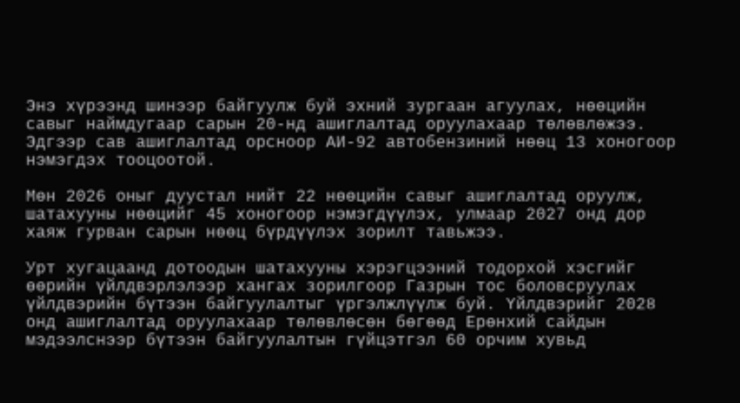Энэ хүрээнд шинээр байгуулж буй эхний зургаан агуулах, нөөцийн савыг наймдугаар сарын 20-нд ашиглалтад оруулахаар төлөвлөжээ. Эдгээр сав ашиглалтад орсноор АИ-92 автобензиний нөөц 13 хоногоор нэмэгдэх тооцоотой.

Мөн 2026 оныг дуустал нийт 22 нөөцийн савыг ашиглалтад оруулж, шатахууны нөөцийг 45 хоногоор нэмэгдүүлэх, улмаар 2027 онд дор хаяж гурван сарын нөөц бүрдүүлэх зорилт тавьжээ.

Урт хугацаанд дотоодын шатахууны хэрэгцээний тодорхой хэсгийг өөрийн үйлдвэрлэлээр хангах зорилгоор Газрын тос боловсруулах үйлдвэрийн бүтээн байгуулалтыг үргэлжлүүлж буй. Үйлдвэрийг 2028 онд ашиглалтад оруулахаар төлөвлөсөн бөгөөд Ерөнхий сайдын мэдээлснээр бүтээн байгуулалтын гүйцэтгэл 60 орчим хувьд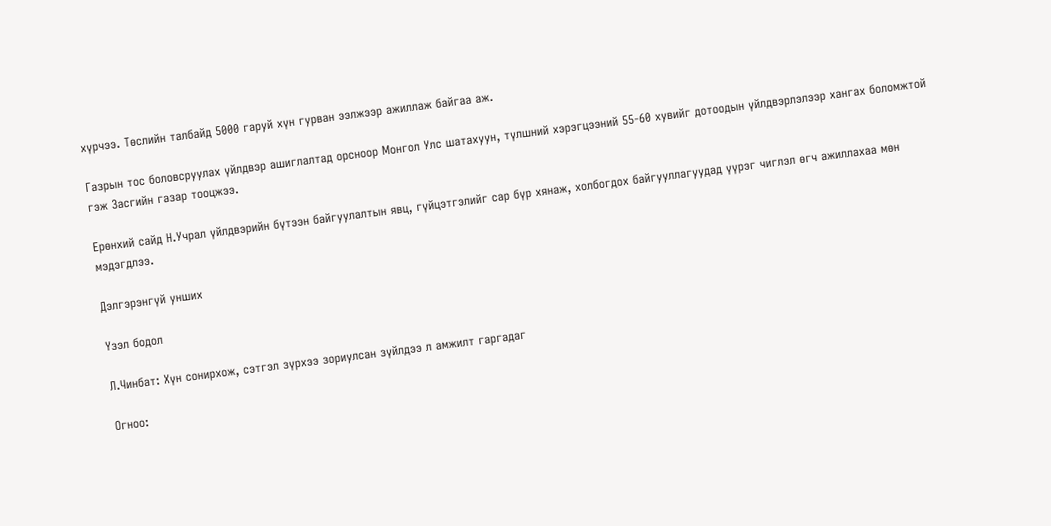хүрчээ. Төслийн талбайд 5000 гаруй хүн гурван ээлжээр ажиллаж байгаа аж.

Газрын тос боловсруулах үйлдвэр ашиглалтад орсноор Монгол Улс шатахуун, түлшний хэрэгцээний 55-60 хувийг дотоодын үйлдвэрлэлээр хангах боломжтой гэж Засгийн газар тооцжээ.

Ерөнхий сайд Н.Учрал үйлдвэрийн бүтээн байгуулалтын явц, гүйцэтгэлийг сар бүр хянаж, холбогдох байгууллагуудад үүрэг чиглэл өгч ажиллахаа мөн мэдэгдлээ.

Дэлгэрэнгүй унших

Үзэл бодол

Л.Чинбат: Хүн сонирхож, сэтгэл зүрхээ зориулсан зүйлдээ л амжилт гаргадаг

Огноо: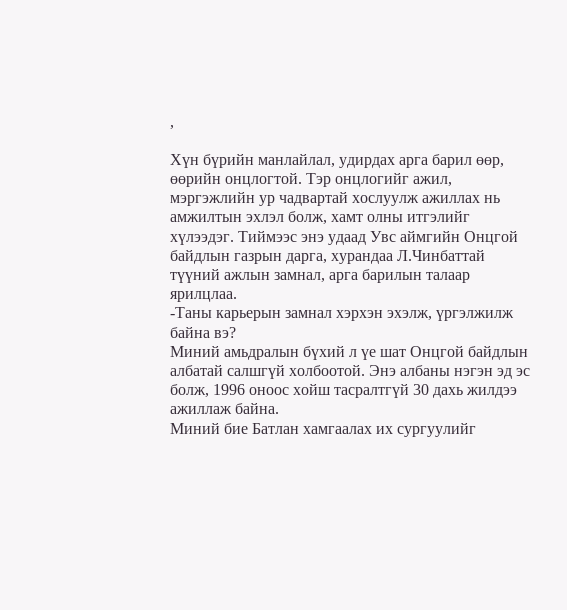,

Хүн бүрийн манлайлал, удирдах арга барил өөр, өөрийн онцлогтой. Тэр онцлогийг ажил, мэргэжлийн ур чадвартай хослуулж ажиллах нь амжилтын эхлэл болж, хамт олны итгэлийг хүлээдэг. Тиймээс энэ удаад Увс аймгийн Онцгой байдлын газрын дарга, хурандаа Л.Чинбаттай түүний ажлын замнал, арга барилын талаар ярилцлаа.
-Таны карьерын замнал хэрхэн эхэлж, үргэлжилж байна вэ?
Миний амьдралын бүхий л үе шат Онцгой байдлын албатай салшгүй холбоотой. Энэ албаны нэгэн эд эс болж, 1996 оноос хойш тасралтгүй 30 дахь жилдээ ажиллаж байна.
Миний бие Батлан хамгаалах их сургуулийг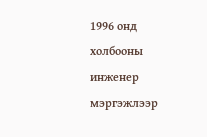1996 онд холбооны инженер мэргэжлээр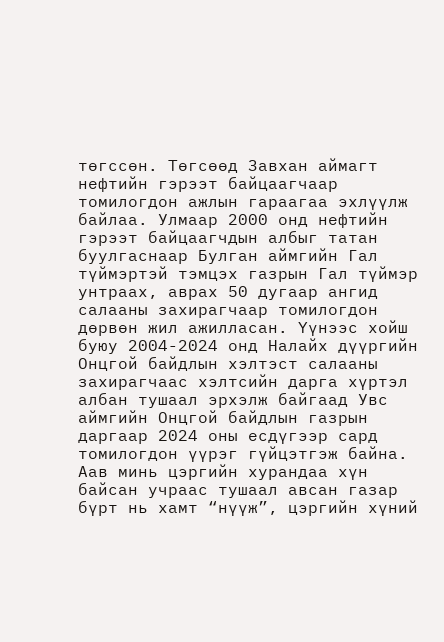төгссөн. Төгсөөд Завхан аймагт нефтийн гэрээт байцаагчаар томилогдон ажлын гараагаа эхлүүлж байлаа. Улмаар 2000 онд нефтийн гэрээт байцаагчдын албыг татан буулгаснаар Булган аймгийн Гал түймэртэй тэмцэх газрын Гал түймэр унтраах, аврах 50 дугаар ангид салааны захирагчаар томилогдон дөрвөн жил ажилласан. Үүнээс хойш буюу 2004-2024 онд Налайх дүүргийн Онцгой байдлын хэлтэст салааны захирагчаас хэлтсийн дарга хүртэл албан тушаал эрхэлж байгаад Увс аймгийн Онцгой байдлын газрын даргаар 2024 оны есдүгээр сард томилогдон үүрэг гүйцэтгэж байна.
Аав минь цэргийн хурандаа хүн байсан учраас тушаал авсан газар бүрт нь хамт “нүүж”, цэргийн хүний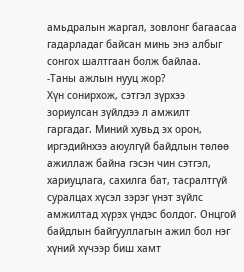амьдралын жаргал, зовлонг багаасаа гадарладаг байсан минь энэ албыг сонгох шалтгаан болж байлаа.
-Таны ажлын нууц жор?
Хүн сонирхож, сэтгэл зүрхээ зориулсан зүйлдээ л амжилт гаргадаг. Миний хувьд эх орон, иргэдийнхээ аюулгүй байдлын төлөө ажиллаж байна гэсэн чин сэтгэл, хариуцлага, сахилга бат, тасралтгүй суралцах хүсэл зэрэг үнэт зүйлс амжилтад хүрэх үндэс болдог. Онцгой байдлын байгууллагын ажил бол нэг хүний хүчээр биш хамт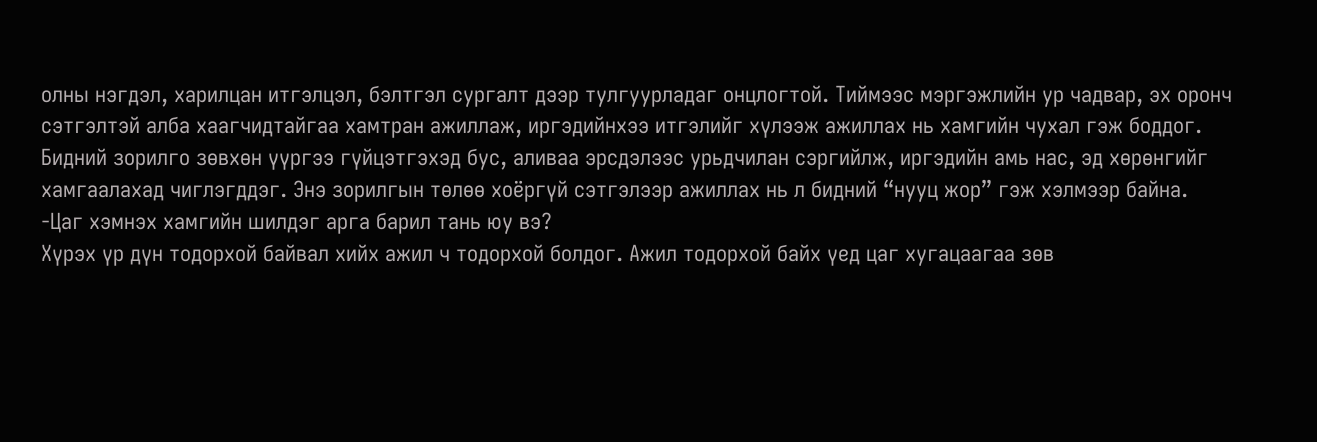олны нэгдэл, харилцан итгэлцэл, бэлтгэл сургалт дээр тулгуурладаг онцлогтой. Тиймээс мэргэжлийн ур чадвар, эх оронч сэтгэлтэй алба хаагчидтайгаа хамтран ажиллаж, иргэдийнхээ итгэлийг хүлээж ажиллах нь хамгийн чухал гэж боддог.
Бидний зорилго зөвхөн үүргээ гүйцэтгэхэд бус, аливаа эрсдэлээс урьдчилан сэргийлж, иргэдийн амь нас, эд хөрөнгийг хамгаалахад чиглэгддэг. Энэ зорилгын төлөө хоёргүй сэтгэлээр ажиллах нь л бидний “нууц жор” гэж хэлмээр байна.
-Цаг хэмнэх хамгийн шилдэг арга барил тань юу вэ?
Хүрэх үр дүн тодорхой байвал хийх ажил ч тодорхой болдог. Ажил тодорхой байх үед цаг хугацаагаа зөв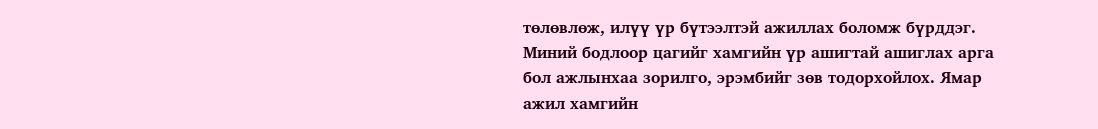төлөвлөж, илүү үр бүтээлтэй ажиллах боломж бүрддэг. Миний бодлоор цагийг хамгийн үр ашигтай ашиглах арга бол ажлынхаа зорилго, эрэмбийг зөв тодорхойлох. Ямар ажил хамгийн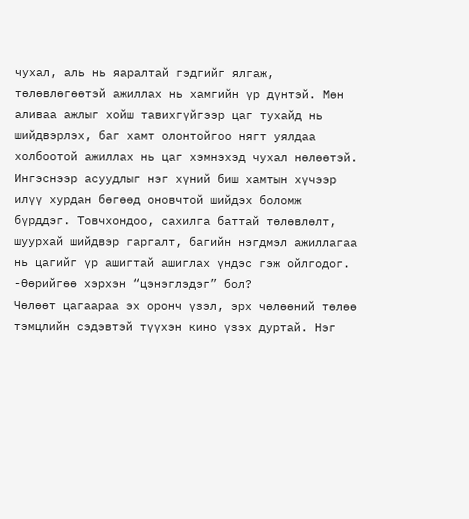чухал, аль нь яаралтай гэдгийг ялгаж, төлөвлөгөөтэй ажиллах нь хамгийн үр дүнтэй. Мөн аливаа ажлыг хойш тавихгүйгээр цаг тухайд нь шийдвэрлэх, баг хамт олонтойгоо нягт уялдаа холбоотой ажиллах нь цаг хэмнэхэд чухал нөлөөтэй. Ингэснээр асуудлыг нэг хүний биш хамтын хүчээр илүү хурдан бөгөөд оновчтой шийдэх боломж бүрддэг. Товчхондоо, сахилга баттай төлөвлөлт, шуурхай шийдвэр гаргалт, багийн нэгдмэл ажиллагаа нь цагийг үр ашигтай ашиглах үндэс гэж ойлгодог.
-Өөрийгөө хэрхэн “цэнэглэдэг” бол?
Чөлөөт цагаараа эх оронч үзэл, эрх чөлөөний төлөө тэмцлийн сэдэвтэй түүхэн кино үзэх дуртай. Нэг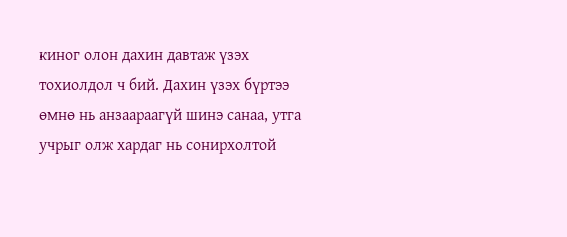киног олон дахин давтаж үзэх тохиолдол ч бий. Дахин үзэх бүртээ өмнө нь анзаараагүй шинэ санаа, утга учрыг олж хардаг нь сонирхолтой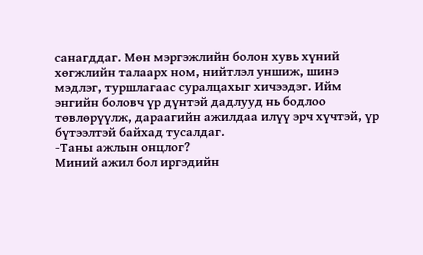санагддаг. Мөн мэргэжлийн болон хувь хүний хөгжлийн талаарх ном, нийтлэл уншиж, шинэ мэдлэг, туршлагаас суралцахыг хичээдэг. Ийм энгийн боловч үр дүнтэй дадлууд нь бодлоо төвлөрүүлж, дараагийн ажилдаа илүү эрч хүчтэй, үр бүтээлтэй байхад тусалдаг.
-Таны ажлын онцлог?
Миний ажил бол иргэдийн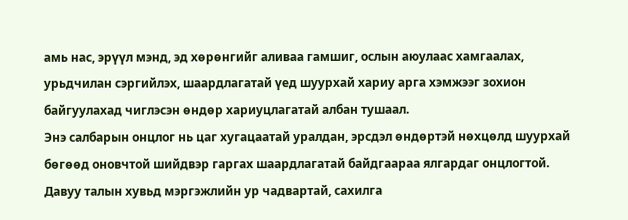амь нас, эрүүл мэнд, эд хөрөнгийг аливаа гамшиг, ослын аюулаас хамгаалах, урьдчилан сэргийлэх, шаардлагатай үед шуурхай хариу арга хэмжээг зохион байгуулахад чиглэсэн өндөр хариуцлагатай албан тушаал.
Энэ салбарын онцлог нь цаг хугацаатай уралдан, эрсдэл өндөртэй нөхцөлд шуурхай бөгөөд оновчтой шийдвэр гаргах шаардлагатай байдгаараа ялгардаг онцлогтой.
Давуу талын хувьд мэргэжлийн ур чадвартай, сахилга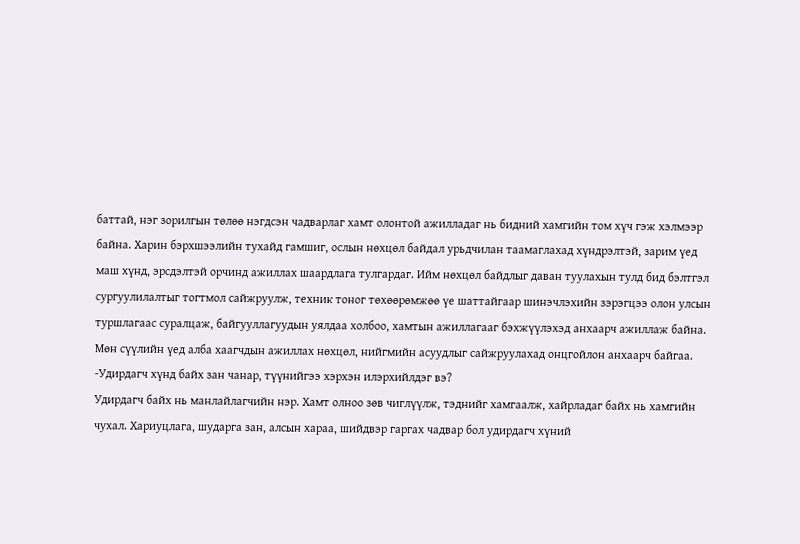баттай, нэг зорилгын төлөө нэгдсэн чадварлаг хамт олонтой ажилладаг нь бидний хамгийн том хүч гэж хэлмээр байна. Харин бэрхшээлийн тухайд гамшиг, ослын нөхцөл байдал урьдчилан таамаглахад хүндрэлтэй, зарим үед маш хүнд, эрсдэлтэй орчинд ажиллах шаардлага тулгардаг. Ийм нөхцөл байдлыг даван туулахын тулд бид бэлтгэл сургуулилалтыг тогтмол сайжруулж, техник тоног төхөөрөмжөө үе шаттайгаар шинэчлэхийн зэрэгцээ олон улсын туршлагаас суралцаж, байгууллагуудын уялдаа холбоо, хамтын ажиллагааг бэхжүүлэхэд анхаарч ажиллаж байна. Мөн сүүлийн үед алба хаагчдын ажиллах нөхцөл, нийгмийн асуудлыг сайжруулахад онцгойлон анхаарч байгаа.
-Удирдагч хүнд байх зан чанар, түүнийгээ хэрхэн илэрхийлдэг вэ?
Удирдагч байх нь манлайлагчийн нэр. Хамт олноо зөв чиглүүлж, тэднийг хамгаалж, хайрладаг байх нь хамгийн чухал. Хариуцлага, шударга зан, алсын хараа, шийдвэр гаргах чадвар бол удирдагч хүний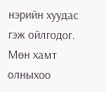нэрийн хуудас гэж ойлгодог. Мөн хамт олныхоо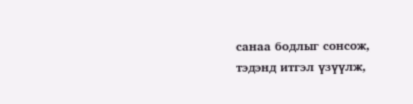санаа бодлыг сонсож, тэдэнд итгэл үзүүлж,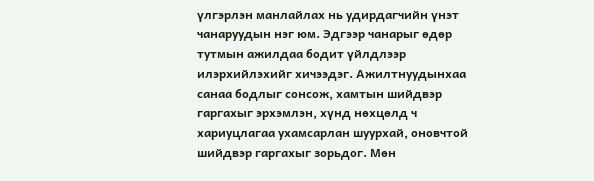үлгэрлэн манлайлах нь удирдагчийн үнэт чанаруудын нэг юм. Эдгээр чанарыг өдөр тутмын ажилдаа бодит үйлдлээр илэрхийлэхийг хичээдэг. Ажилтнуудынхаа санаа бодлыг сонсож, хамтын шийдвэр гаргахыг эрхэмлэн, хүнд нөхцөлд ч хариуцлагаа ухамсарлан шуурхай, оновчтой шийдвэр гаргахыг зорьдог. Мөн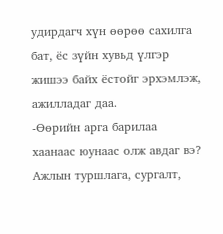удирдагч хүн өөрөө сахилга бат, ёс зүйн хувьд үлгэр жишээ байх ёстойг эрхэмлэж, ажилладаг даа.
-Өөрийн арга барилаа хаанаас юунаас олж авдаг вэ?
Ажлын туршлага, сургалт,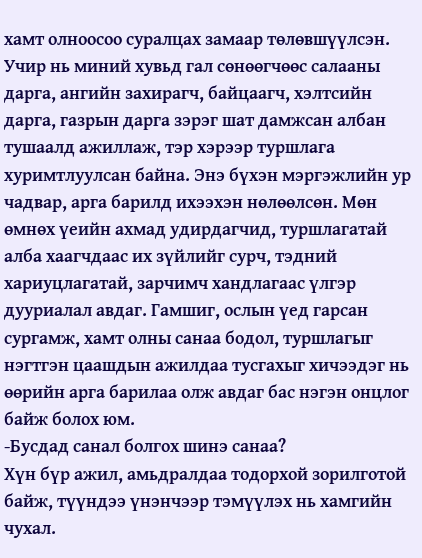хамт олноосоо суралцах замаар төлөвшүүлсэн. Учир нь миний хувьд гал сөнөөгчөөс салааны дарга, ангийн захирагч, байцаагч, хэлтсийн дарга, газрын дарга зэрэг шат дамжсан албан тушаалд ажиллаж, тэр хэрээр туршлага хуримтлуулсан байна. Энэ бүхэн мэргэжлийн ур чадвар, арга барилд ихээхэн нөлөөлсөн. Мөн өмнөх үеийн ахмад удирдагчид, туршлагатай алба хаагчдаас их зүйлийг сурч, тэдний хариуцлагатай, зарчимч хандлагаас үлгэр дууриалал авдаг. Гамшиг, ослын үед гарсан сургамж, хамт олны санаа бодол, туршлагыг нэгтгэн цаашдын ажилдаа тусгахыг хичээдэг нь өөрийн арга барилаа олж авдаг бас нэгэн онцлог байж болох юм.
-Бусдад санал болгох шинэ санаа?
Хүн бүр ажил, амьдралдаа тодорхой зорилготой байж, түүндээ үнэнчээр тэмүүлэх нь хамгийн чухал.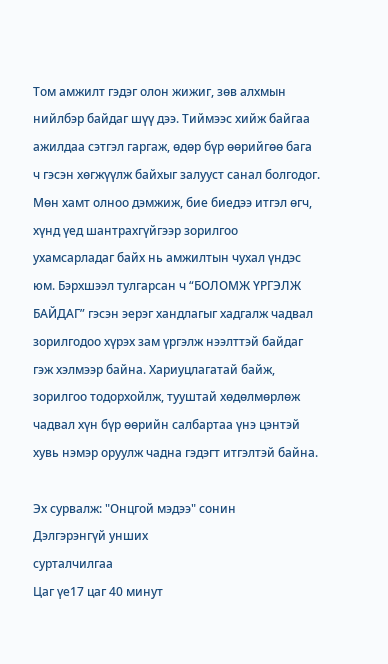Том амжилт гэдэг олон жижиг, зөв алхмын нийлбэр байдаг шүү дээ. Тиймээс хийж байгаа ажилдаа сэтгэл гаргаж, өдөр бүр өөрийгөө бага ч гэсэн хөгжүүлж байхыг залууст санал болгодог. Мөн хамт олноо дэмжиж, бие биедээ итгэл өгч, хүнд үед шантрахгүйгээр зорилгоо ухамсарладаг байх нь амжилтын чухал үндэс юм. Бэрхшээл тулгарсан ч “БОЛОМЖ ҮРГЭЛЖ БАЙДАГ” гэсэн эерэг хандлагыг хадгалж чадвал зорилгодоо хүрэх зам үргэлж нээлттэй байдаг гэж хэлмээр байна. Хариуцлагатай байж, зорилгоо тодорхойлж, тууштай хөдөлмөрлөж чадвал хүн бүр өөрийн салбартаа үнэ цэнтэй хувь нэмэр оруулж чадна гэдэгт итгэлтэй байна.

Эх сурвалж: "Онцгой мэдээ" сонин
Дэлгэрэнгүй унших
сурталчилгаа
Цаг үе17 цаг 40 минут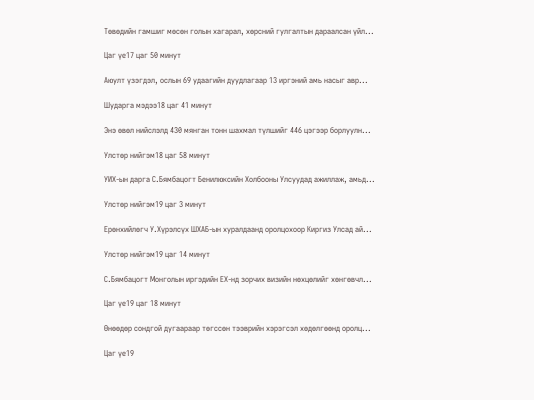Төвөдийн гамшиг мөсөн голын хагарал, хөрсний гулгалтын дараалсан үйл...

Цаг үе17 цаг 50 минут

Аюулт үзэгдэл, ослын 69 удаагийн дуудлагаар 13 иргэний амь насыг авр...

Шударга мэдээ18 цаг 41 минут

Энэ өвөл нийслэлд 430 мянган тонн шахмал түлшийг 446 цэгээр борлуулн...

Улстөр нийгэм18 цаг 58 минут

УИХ-ын дарга С.Бямбацогт Бенилюксийн Холбооны Улсуудад ажиллаж, амьд...

Улстөр нийгэм19 цаг 3 минут

Ерөнхийлөгч У.Хүрэлсүх ШХАБ-ын хуралдаанд оролцохоор Киргиз Улсад ай...

Улстөр нийгэм19 цаг 14 минут

С.Бямбацогт Монголын иргэдийн ЕХ-нд зорчих визийн нөхцөлийг хөнгөвчл...

Цаг үе19 цаг 18 минут

Өнөөдөр сондгой дугаараар төгссөн тээврийн хэрэгсэл хөдөлгөөнд оролц...

Цаг үе19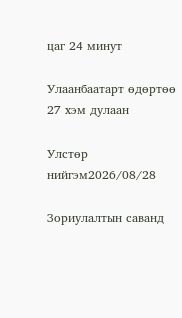цаг 24 минут

Улаанбаатарт өдөртөө 27 хэм дулаан

Улстөр нийгэм2026/08/28

Зориулалтын саванд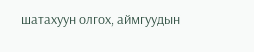шатахуун олгох, аймгуудын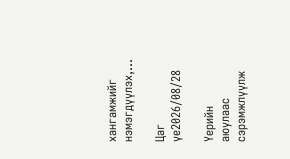хангамжийг нэмэгдүүлэх,...

Цаг үе2026/08/28

Үерийн аюулаас сэрэмжлүүлж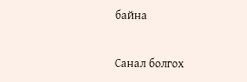байна

Санал болгох